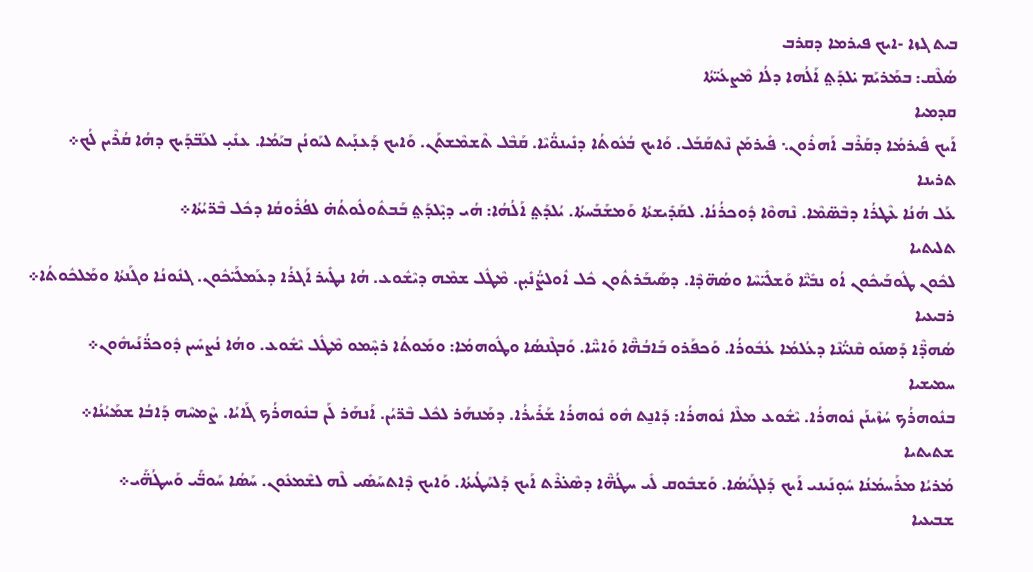ܒܝܬ ܓܙܐ -ܐܝܟ ܦܝܪܡܐ ܕܩܪܒ
ܣܳܠܶܩ: ܒܡܰܪܝܰܡ ܝ̇ܠܕܰܬ݀ ܐܰ‍ܠܳܗܐ ܕܠܳܐ ܡܶܨܥܳܝ̈ܬܳܐ
ܩܕܡܝܐ
ܐܰܝܟ ܦܺܝܪܡܳܐ ܕܩܰܪܶܒ ܐܰܗܪܽܘܢ܆ ܦܺܝܪܡܰܢ ܢܶܬܩܰܒܰܠ. ܘܰܐܝܟ ܒܳܥܽܘܬܳܐ ܕܢܺܝܢܘ̈ܳܝܶܐ. ܩܰܒܶܠ ܬܶܫܡܶܫܬܰܢ. ܘܰܐܝܟ ܕܰܥܢ̣ܰܝܬ ܠܝܰܘܢܳܢ ܒܝܰܡܳܐ. ܥܢܺܝ̣ ܠܥܰܒ̈ܕܰܝܟ ܕܗܳܐ ܩܳܪܶܝܢ ܠܳܟ܀
ܬܪܝܢܐ
ܥܰܠ ܗܳܢܳܐ ܥܶܛܪܳܐ ܕܒܶܣ̈ܡܶܐ. ܢܶܗܘܶܐ ܕܽܘܟܪܳܢܳܐ. ܠܩܰܕܺܝܫܬܳܐ ܘܰܡܫܰܒܰܚܬܳܐ. ܝܳܠܕܰܬ݀ ܐܰ‌ܠܳܗܳܐ: ܗܳܝ ܕܝ̣ܶܠܕܰܬ݀ ܒܰܒܬܽܘܠܽܘܬܳܗ̇ ܠܦܳܪܽܘܩܳܐ ܕܟܽܠ ܒܶܪ̈ܝܳܬܳܐ܀
ܬܠܝܬܝܐ
ܠܟܽܘܢ ܛܽܘܒܰܝܟܽܘܢ ܐܳܘ ܢܒܺܝ̈ܶܐ ܘܰܫܠܺܝ̈ܚܶܐ ܘܣܳܗ̈ܕܶܐ. ܕܣܰܝܒܰܪܬܽܘܢ ܟܽܠ ‌ܐܽܘܠܨ̈ܳܢܺܝ̣ܢ. ܡܶܛܽܠ ܫܡܶܗ ܕܝܶܫܽܘܥ. ܗܳܐ ܢܛܺܝܪ ܐܰܓܪܳܐ ܕܥܰܡܠܰܝ̈ܟܽܘܢ. ܓܢܽܘܢܳܐ ܘܓܰܢܬܳܐ ܘܡܰܠܟܽܘܬܳܐ܀
ܪܒܝܥܝܐ
ܣܳܗܕ̈ܶܐ ܕܰܣܢܰܘ ܩܶܢܝ̈ܳܢܶܐ ܕܥܳܠܡܳܐ ܥܳܒܽܘܪܳܐ. ܘܰܟܦܰܪܘ ܒܰܐܒܳܗ̈ܶܐ ܘܰܐܚ̈ܶܐ. ܘܰܒܓܶܢܣܳܐ ܘܛܽܘܗܡܳܐ: ܘܡܰܘܬܳܐ ܪܚ̣ܶܡܘ ܡܶܛܽܠ ܝܶܫܽܘܥ. ܘܗܳܐ ܢܳܨܚܺܝܢ ܕܽܘܟܪ̈ܳܢܰܝܗܽܘܢ܀
ܚܡܝܫܝܐ
ܒܢܽܘܗܪܳܟ ܚܳܙܶܝܢܰܢ ܢܽܘܗܪܳܐ. ܝܶܫܽܘܥ ܡܠܶܐ ܢܽܘܗܪܳܐ: ܕܰܐܢ̱ܬ ܗܽܘ ܢܽܘܗܪܳܐ ܫܰܪܺܝܪܳܐ. ܕܡܰܢܗܰܪ ܠܟܽܠ ܒܶܪ̈ܝܳܢ. ܐܰܢܗܰܪ ܠܰܢ ܒܢܽܘܗܪܳܟ ܓܰܐܝܳܐ. ܨܶܡܚܶܗ ܕܰܐܒܳܐ ܫܡܰܝܳܢܳܐ܀
ܫܬܝܬܝܐ
ܡܳܪܝܳܐ ܡܪܰܚܡܳܢܳܐ ܚܽܘ̣ܢܰܝܢܝ ܐܰܝܟ ܕܰܠܓܰܝܳܣܳܐ. ܘܰܫܒܽܘܩ ܠܺܝ ܚܛܳܗ̈ܶܐ ܕܣܶܥ̇ܪܶܬ ܐܰܝܟ ܕܰܠܚܰܛܳܝܬܳܐ. ܘܰܐܝܟ ܕܶܐܬܚܰܣܺܝ ܠܶܗ ܠܫܶܡܥܽܘܢ. ܚܰܣܳܐ ܚܰܘܒ̈ܰܝ ܘܰܚܛܳܗ̈ܰܝ܀
ܫܒܝܥܝܐ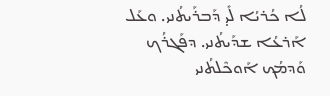ܠܳܐ ܟܳܪܝܳܐ ܠܺܝ̣ ܕܰܒܪܰܝܬܳܢܝ. ܘܥܰܠ ܐܰܪܥܳܐ ܫܕܰܝܬܳܢܝ. ܕܦܰܓܪܳܟ ܘܰܕܡܳܟ ܐܰܘܟܶܠܬܳܢܝ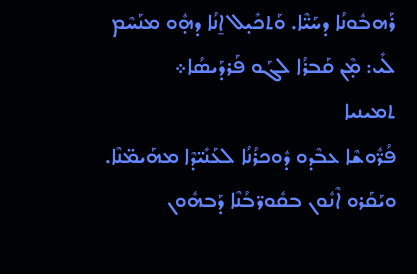ܪܰܗܒܽܘܢܳܐ ܕܚܰܝ̈ܶܐ. ܘܰܬܟܺܝ̣ܠ ‌ܐ̱ܢܳܐ ܕܗ̣ܽܘ ܡܢܰܚܶܡ ܠܺܝ: ܡ̣ܶܢ ܩܰܒܪܳܐ ܠܓܰܘ ܦܰܪܕܰܝܣܳܐ܀
ܬܡܝܢܝܐ
ܦܳܪ̈ܽܘܫܶܐ ܥܒܶܕܘ ܕܽܘܟܪܳܢܳܐ ܠܥܰܢܺܝ̈ܕܶܐ ܡܗܰܝܡ̈ܢܶܐ. ܘܝܰܩܰܪܘ ܐܶܢܽܘܢ ܒܩܽܘܪ̈ܒܳܢܶܐ ܕܰܒܗܽܘܢ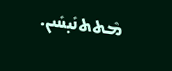ܡܶܬܬܢܺܝ̣ܚܺܝܢ.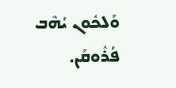ܘܰܠܟܽܘܢ ܝܳܗܶܒ ܦܳܪܽܘܩܰܢ.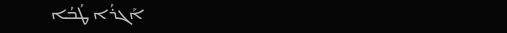ܐܰܓܪܳܐ ܛܳܒܳܐ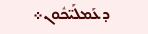ܕܥܰܡܠܰܝ̈ܟܽܘܢ܀